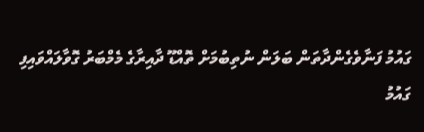ގައުމު ފަނާވެގެންދާތަން ބަލަން ނުތިބުމަށް ތޮއްޑޫ ދާއިރާގެ މެމްބަރު ގޮވާލައްވައިފި
ގައުމު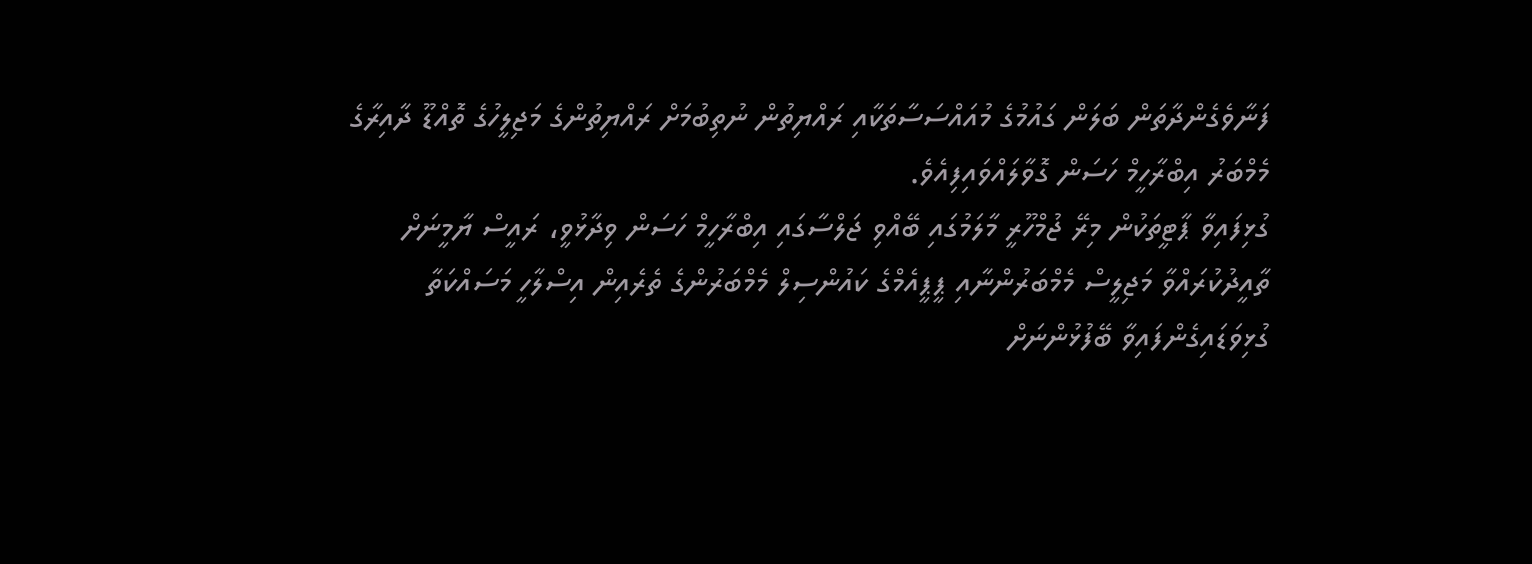ފަނާވެގެންދާތަން ބަލަން ގައުމުގެ މުއައްސަސާތަކާއި ރައްޔިތުން ނުތިބުމަށް ރައްޔިތުންގެ މަޖިލީހުގެ ތޮއްޑޫ ދާއިރާގެ މެމްބަރު އިބްރާހީމް ހަސަން ގޮވާލައްވައިފިއެވެ.
ގުޅިފައިވާ ޕާޓީތަކުން މިރޭ ޖުމްހޫރީ މާލަމުގައި ބޭއްވި ޖަލްސާގައި އިބްރާހީމް ހަސަން ވިދާޅުވީ، ރައީސް ޔާމީނަށް ތާއީދުކުރައްވާ މަޖިލީސް މެމްބަރުންނާއި ޕީޕީއެމްގެ ކައުންސިލް މެމްބަރުންގެ ތެރެއިން އިސްލާހީ މަސައްކަތާ ގުޅިވަޑައިގެންފައިވާ ބޭފުޅުންނަށް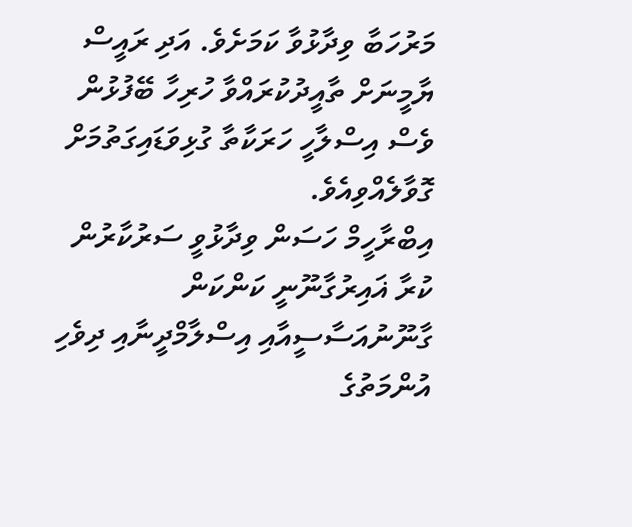މަރުހަބާ ވިދާޅުވާ ކަމަށެވެ. އަދި ރައީސް ޔާމީނަށް ތާއީދުކުރައްވާ ހުރިހާ ބޭފުޅުން ވެސް އިސްލާހީ ހަރަކާތާ ގުޅިވަޑައިގަތުމަށް ގޮވާލެއްވިއެވެ.
އިބްރާހީމް ހަސަން ވިދާޅުވީ ސަރުކާރުން ކުރާ ޣައިރުގާނޫނީ ކަންކަން ގާނޫނުއަސާސީއާއި އިސްލާމްދީނާއި ދިވެހި އުންމަތުގެ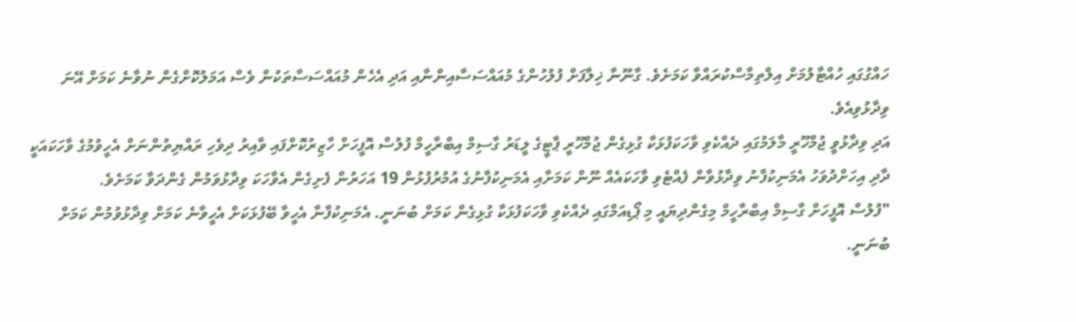ހައްގުގައި ހުއްޓާލުމަށް އިލްތިމާސްކުރައްވާ ކަމަށެވެ. ގާނޫނާ ޚިލާފަށް ފުލުހުންގެ މުއައްސަސާއިންނާއި އަދި އެހެން މުއައްސަސާތަކުން ވެސް އަމަލުކޮށްގެން ނުވާނެ ކަމަށް އޭނަ ވިދާޅުވިއެވެ.
އަދި ވިދާޅުވީ ޖުމްހޫރީ މާލަމުގައި ދެއްކެވި ވާހަކަފުޅަކާ ގުޅިގެން ޖުމްހޫރީ ޕާޓީގެ ލީޑަރު ގާސިމް އިބްރާހީމް ފުލުސް އޮފީހަށް ހާޒިރުކޮށްފައި ވާއިރު ދިވެހި ރައްޔިތުންނަށް އެހީވުމުގެ ވާހަކައަކީ ދާދި އިހަށްދުވަހު އެމަނިކުފާނު ވިދާޅުވާން ފެއްޓެވި ވާހަކައެއް ނޫން ކަމަށާއި އެމަނިކުފާނުގެ އުމުރުފުޅުން 19 އަހަރުން ފެށިގެން އެވާހަކަ ވިދާޅުވަމުން ގެންދަވާ ކަމަށެވެ.
"ފުލުސް އޮފީހަށް ގާސިމް އިބްރާހީމް މިގެންދިޔައީ މި ޕޯޑިއަމްގައި ދެއްކެވި ވާހަކަފުޅަކާ ގުޅިގެން ކަމަށް ބުނަނީ. އެމަނިކުފާނާ އެހީވާ ބޭފުޅަކަށް އެހީވާނެ ކަމަށް ވިދާޅުވުމުން ކަމަށް ބުނަނީ.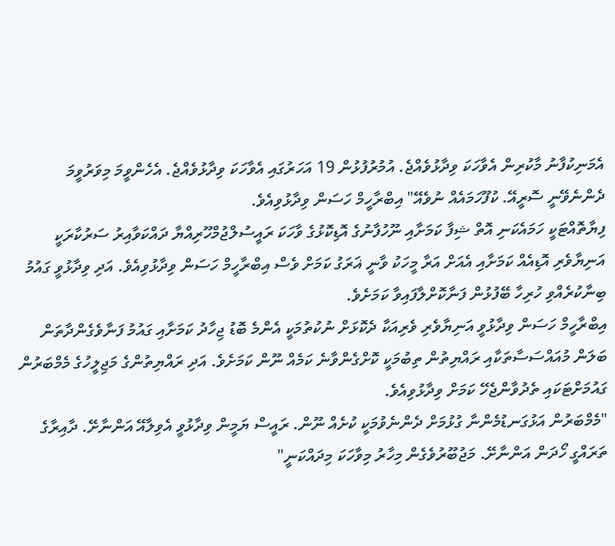އެމަނިކުފާނު މާކުރިން އެވާހަކަ ވިދާޅުވެއްޖެ. އުމުރުފުޅުން 19 އަހަރުގައި އެވާހަކަ ވިދާޅުވެއްޖެ. އެހެންވީމަ މިވަރުވީމަ ދެންނެވޭނީ ސޮރީއޭ. ކުފޫހަމައެއް ނުވެއޭ" އިބްރާހީމް ހަސަން ވިދާޅުވިއެވެ.
ފިޔާތޮއްޓަކީ ހަމައެކަނި އޮތް ޝިފާ ކަމަށާއި ނޫހުފާނުގެ އޮޑިކޮޅުގެ ވާހަކަ ރައީސުލްޖުމްހޫރިއްޔާ ދައްކަވާއިރު ސަރުކާރަކީ އަނިޔާވެރި އޮޑިއެއް ކަމަށާއި އެއަށް އަރާ މީހަކު ވާނީ ޣަރަގު ކަމަށް ވެސް އިބްރާހީމް ހަސަން ވިދާޅުވިއެވެ. އަދި ވިދާޅުވީ ގައުމު ބިނާކުރެއްވި ހުރިހާ ބޭފުޅުން ފަނާކޮށްލާފައިވާ ކަމަށެވެ.
އިބްރާހީމް ހަސަން ވިދާޅުވީ އަނިޔާވެރި ވެރިއަކާ ދެކޮޅަށް ނުކުތުމަކީ އެންމެ ބޮޑު ޖިހާދު ކަމަށާއި ގައުމު ފަނާވެގެންދާތަން ބަލަން މުއައްސަސާތަކާއި ރައްޔިތުން ތިބުމަކީ ކޮށްގެންވާނެ ކަމެއް ނޫން ކަމަށެވެ. އަދި ރައްޔިތުންގެ މަޖިލީހުގެ މެމްބަރުން ގައުމަށްޓަކައި ތެދުވާންޖެހޭ ކަމަށް ވިދާޅުވިއެވެ.
"މެމްބަރުން އަޅުގަނޑުމެންނާ ގުޅުމަށް ދެންނެވުމަކީ ކުށެއް ނޫން. ރައީސް ޔަމީން ވިދާޅުވީ އެވިލާއޭ އަންނާށޭ. ދާއިރާގެ ތަރައްގީ ހޯދަން އަންނާށޭ. މަޖުބޫރުވެގެން މިހާރު މިވާހަކަ މިދައްކަނީ"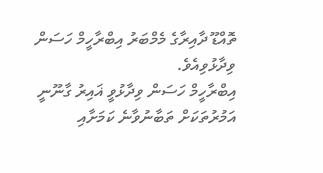ތޮއްޑޫ ދާއިރާގެ މެމްބަރު އިބްރާހީމް ހަސަން ވިދާޅުވިއެވެ.
އިބްރާހީމް ހަސަން ވިދާޅުވީ ޣައިރު ގާނޫނީ އަމުރުތަކަށް ތަބާނުވާނެ ކަމަށާއި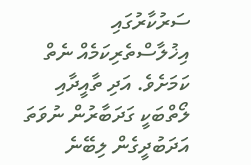ސަރުކާރުގައި އިޚުލާސްތެރިކަމެއް ނެތް ކަމަށެވެ. އަދި ތާއީދާއި ލޯތްބަކީ ގަދަބާރުން ނުވަތަ އަދަބުދީގެން ލިބޭނެ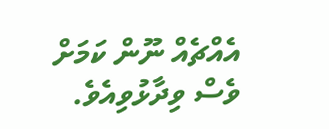އެއްޗެއް ނޫން ކަމަށް ވެސް ވިދާޅުވިއެވެ.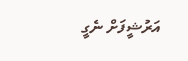އަރުޝީފަށް ނެގީ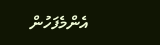އެންމެފަހުން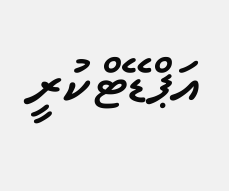އަޕްޑޭޓްކުރީ